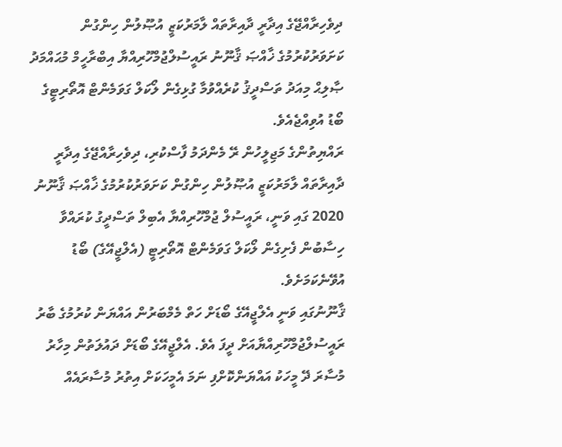ދިވެހިރާއްޖޭގެ އިދާރީ ދާއިރާތައް ލާމަރުކަޒީ އުޞޫލުން ހިންގުން ކަށަވަރުކުރުމުގެ ޚާއްޞަ ޤާނޫނު ރައީސުލްޖުމްހޫރިއްޔާ އިބްރާހީމް މުޙައްމަދު ޞާލިޙް މިއަދު ތަސްދީޤު ކުރެއްވުމާ ގުޅިގެން ލޯކަލް ގަވަމެންޓް އޮތޯރިޓީގެ ބޯޑު އުވިއްޖެއެވެ.
ރައްޔިތުންގެ މަޖިލީހުން ރޭ މެންދަމު ފާސްކުރި، ދިވެހިރާއްޖޭގެ އިދާރީ ދާއިރާތައް ލާމަރުކަޒީ އުޞޫލުން ހިންގުން ކަށަވަރުކުރުމުގެ ޚާއްޞަ ޤާނޫނު 2020 ގައި ވަނީ، ރައީސުލް ޖުމްހޫރިއްޔާ އެބިލް ތަސްދީގު ކުރައްވާ ހިސާބުން ފެށިގެން ލޯކަލް ގަވަމެންޓް އޮތޯރިޓީ (އެލްޖީއޭގެ) ބޯޑު އުވޭނެކަމަށެވެ.
ޤާނޫނުގައި ވަނީ އެލްޖީއޭގެ ބޯޑަށް ހަތް މެމްބަރުން އައްޔަން ކުރުމުގެ ބާރު ރައީސުލްޖުމްހޫރިއްޔާއަށް ދީފަ އެވެ. އެލްޖީއޭގެ ބޯޑަށް ދައުލަތުން މިހާރު މުސާރަ ދޭ މީހަކު އައްޔަންކޮށްފި ނަމަ އެމީހަކަށް އިތުރު މުސާރައެއް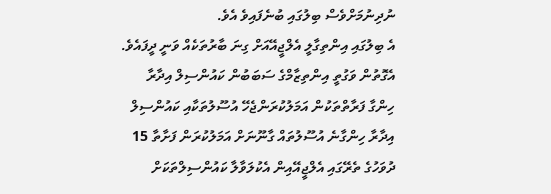ނުދިނުމަށްވެސް ބިލުގައި ބުނެފައިވެ އެވެ.
އެ ބިލުގައި އިންތިގާލީ އެލްޖީއޭއަށް ގިނަ ބާރުތަކެއް ވަނީ ދީފައެވެ. އެގޮތުން ވަގުތީ އިންތިޒާމްގެ ސަބަބުން ކައުންސިލް އިދާރާ ހިންގާ ފަރާތްތަކުން އަމަލުކުރަންޖެހޭ އުސޫލުތަކާއި ކައުންސިލް އިދާރާ ހިންގާނެ އުސޫލުތައް ގާނޫނަށް އަމަލުކުރަން ފަށާތާ 15 ދުވަހުގެ ތެރޭގައި އެލްޖީއޭއިން އެކުލަވާލާ ކައުންސިލްތަކަށް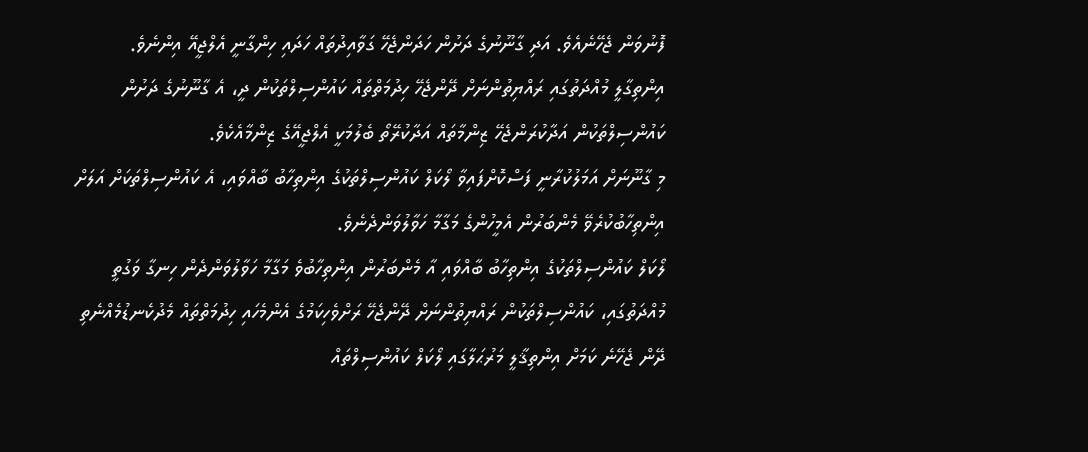ފޮނުވަން ޖެހޭނެއެވެ. އަދި ގާނޫނުގެ ދަށުން ހަދަންޖެހޭ ގަވާއިދުތައް ހަދައި ހިންގާނީ އެލްޖީއޭ އިންނެވެ.
އިންތިގާލީ މުއްދަތުގައި ރައްޔިތުންނަށް ދޭންޖެހޭ ހިދުމަތްތައް ކައުންސިލްތަކުން ދީ، އެ ގާނޫނުގެ ދަށުން ކައުންސިލްތަކުން އަދާކުރަންޖެހޭ ޒިންމާތައް އަދާކުރޭތޯ ބެލުމަކީ އެލްޖީއޭގެ ޒިންމާއެކެވެ.
މި ގާނޫނަށް އަމަލުކުރާނީ ފަސްކޮށްފައިވާ ލޯކަލް ކައުންސިލްތަކުގެ އިންތިހާބު ބާއްވައި، އެ ކައުންސިލްތަކަށް އަލަށް އިންތިހާބުކުރެވޭ މެންބަރުން އެމީހުންގެ މަގާމާ ހަވާލުވަންދެނެވެ.
ލޯކަލް ކައުންސިލްތަކުގެ އިންތިހާބު ބާއްވައި އާ މެންބަރުން އިންތިހާބުވެ މަގާމާ ހަވާލުވަންދެން ހިނގާ ވަގުތީ މުއްދަތުގައި، ކައުންސިލްތަކުން ރައްޔިތުންނަށް ދޭންޖެހޭ ރަށްވެހިކަމުގެ އެންމެހައި ހިދުމަތްތައް މެދުކެނޑުމެއްނެތި ދޭން ޖެހޭނެ ކަމަށް އިންތިޤާލީ މަރުޙަލާގައި ލޯކަލް ކައުންސިލްތައް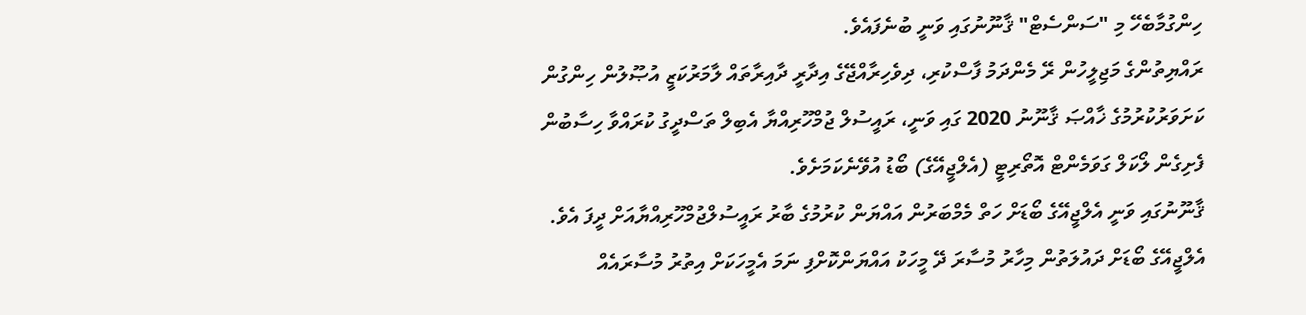ހިންގުމާބެހޭ މި "ސަންސެޓް" ޤާނޫނުގައި ވަނީ ބުނެފައެވެ.
ރައްޔިތުންގެ މަޖިލީހުން ރޭ މެންދަމު ފާސްކުރި، ދިވެހިރާއްޖޭގެ އިދާރީ ދާއިރާތައް ލާމަރުކަޒީ އުޞޫލުން ހިންގުން ކަށަވަރުކުރުމުގެ ޚާއްޞަ ޤާނޫނު 2020 ގައި ވަނީ، ރައީސުލް ޖުމްހޫރިއްޔާ އެބިލް ތަސްދީގު ކުރައްވާ ހިސާބުން ފެށިގެން ލޯކަލް ގަވަމެންޓް އޮތޯރިޓީ (އެލްޖީއޭގެ) ބޯޑު އުވޭނެކަމަށެވެ.
ޤާނޫނުގައި ވަނީ އެލްޖީއޭގެ ބޯޑަށް ހަތް މެމްބަރުން އައްޔަން ކުރުމުގެ ބާރު ރައީސުލްޖުމްހޫރިއްޔާއަށް ދީފަ އެވެ. އެލްޖީއޭގެ ބޯޑަށް ދައުލަތުން މިހާރު މުސާރަ ދޭ މީހަކު އައްޔަންކޮށްފި ނަމަ އެމީހަކަށް އިތުރު މުސާރައެއް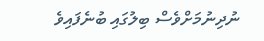ނުދިނުމަށްވެސް ބިލުގައި ބުނެފައިވެ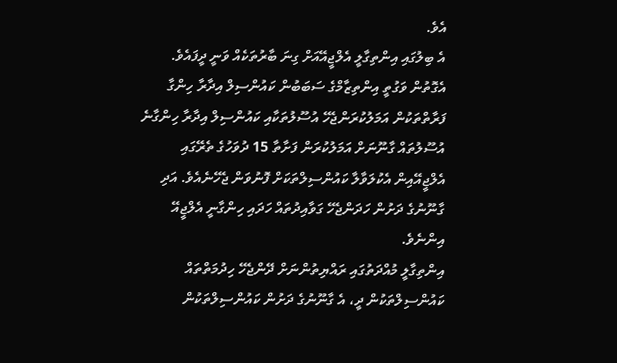އެވެ.
އެ ބިލުގައި އިންތިގާލީ އެލްޖީއޭއަށް ގިނަ ބާރުތަކެއް ވަނީ ދީފައެވެ. އެގޮތުން ވަގުތީ އިންތިޒާމްގެ ސަބަބުން ކައުންސިލް އިދާރާ ހިންގާ ފަރާތްތަކުން އަމަލުކުރަންޖެހޭ އުސޫލުތަކާއި ކައުންސިލް އިދާރާ ހިންގާނެ އުސޫލުތައް ގާނޫނަށް އަމަލުކުރަން ފަށާތާ 15 ދުވަހުގެ ތެރޭގައި އެލްޖީއޭއިން އެކުލަވާލާ ކައުންސިލްތަކަށް ފޮނުވަން ޖެހޭނެއެވެ. އަދި ގާނޫނުގެ ދަށުން ހަދަންޖެހޭ ގަވާއިދުތައް ހަދައި ހިންގާނީ އެލްޖީއޭ އިންނެވެ.
އިންތިގާލީ މުއްދަތުގައި ރައްޔިތުންނަށް ދޭންޖެހޭ ހިދުމަތްތައް ކައުންސިލްތަކުން ދީ، އެ ގާނޫނުގެ ދަށުން ކައުންސިލްތަކުން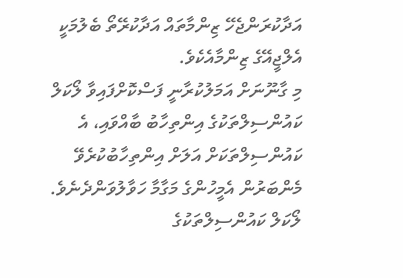އަދާކުރަންޖެހޭ ޒިންމާތައް އަދާކުރޭތޯ ބެލުމަކީ އެލްޖީއޭގެ ޒިންމާއެކެވެ.
މި ގާނޫނަށް އަމަލުކުރާނީ ފަސްކޮށްފައިވާ ލޯކަލް ކައުންސިލްތަކުގެ އިންތިހާބު ބާއްވައި، އެ ކައުންސިލްތަކަށް އަލަށް އިންތިހާބުކުރެވޭ މެންބަރުން އެމީހުންގެ މަގާމާ ހަވާލުވަންދެނެވެ.
ލޯކަލް ކައުންސިލްތަކުގެ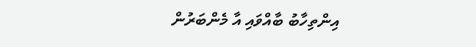އިންތިހާބު ބާއްވައި އާ މެންބަރުން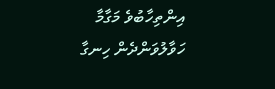އިންތިހާބުވެ މަގާމާ ހަވާލުވަންދެން ހިނގާ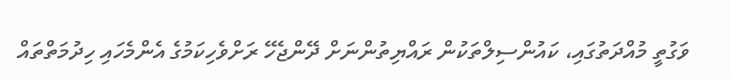ވަގުތީ މުއްދަތުގައި، ކައުންސިލްތަކުން ރައްޔިތުންނަށް ދޭންޖެހޭ ރަށްވެހިކަމުގެ އެންމެހައި ހިދުމަތްތައް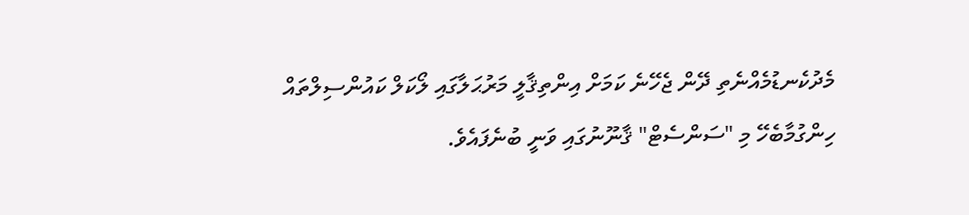މެދުކެނޑުމެއްނެތި ދޭން ޖެހޭނެ ކަމަށް އިންތިޤާލީ މަރުޙަލާގައި ލޯކަލް ކައުންސިލްތައް ހިންގުމާބެހޭ މި "ސަންސެޓް" ޤާނޫނުގައި ވަނީ ބުނެފައެވެ.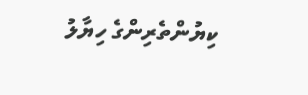ކިޔުންތެރިންގެ ހިޔާލު